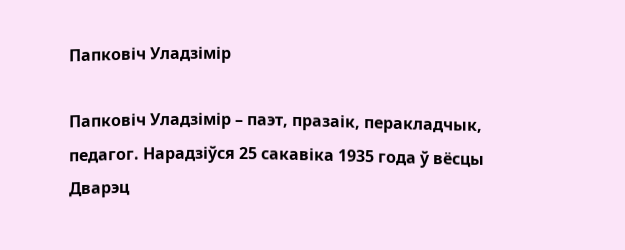Папковіч Уладзімір

Папковіч Уладзімір – паэт, празаік, перакладчык, педагог. Нарадзіўся 25 сакавіка 1935 года ў вёсцы Дварэц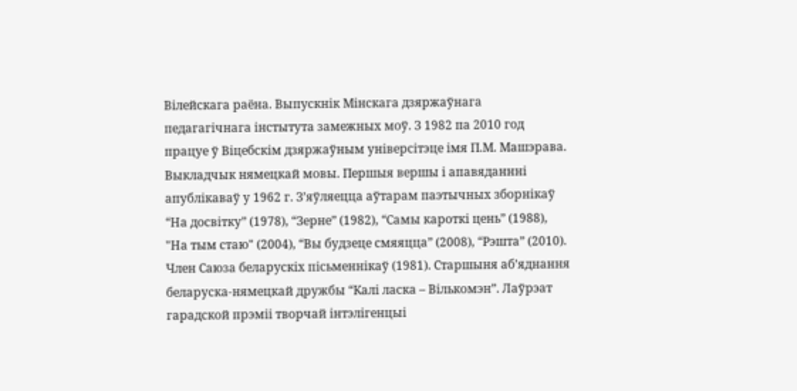Вілейскага раёна. Выпускнік Мінскага дзяржаўнага педагагічнага інстытута замежных моў. З 1982 па 2010 год працуе ў Віцебскім дзяржаўным універсітэце імя П.М. Машэрава. Выкладчык нямецкай мовы. Першыя вершы і апавяданнні апублікаваў у 1962 г. З’яўляецца аўтарам паэтычных зборнікаў “На досвітку” (1978), “Зерне” (1982), “Самы кароткі цень” (1988), "На тым стаю" (2004), “Вы будзеце смяяцца” (2008), “Рэшта” (2010). Член Саюза беларускіх пісьменнікаў (1981). Старшыня аб’яднання беларуска-нямецкай дружбы “Калі ласка – Вількомэн”. Лаўрэат гарадской прэміі творчай інтэлігенцыі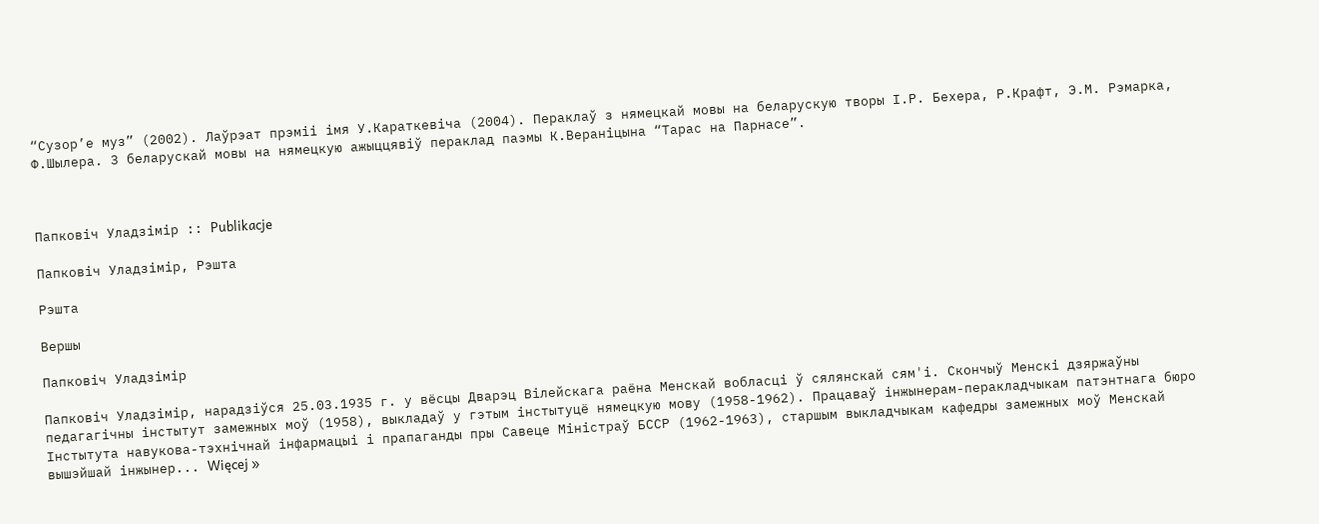“Сузор’е муз” (2002). Лаўрэат прэміі імя У.Караткевіча (2004). Пераклаў з нямецкай мовы на беларускую творы І.Р. Бехера, Р.Крафт, Э.М. Рэмарка, Ф.Шылера. З беларускай мовы на нямецкую ажыццявіў пераклад паэмы К.Вераніцына “Тарас на Парнасе”.



Папковіч Уладзімір :: Publikacje

Папковіч Уладзімір, Рэшта

Рэшта

Вершы

Папковіч Уладзімір

Папковіч Уладзімір, нарадзіўся 25.03.1935 г. у вёсцы Дварэц Вілейскага раёна Менскай вобласці ў сялянскай сям'і. Скончыў Менскі дзяржаўны педагагічны інстытут замежных моў (1958), выкладаў у гэтым інстытуцё нямецкую мову (1958-1962). Працаваў інжынерам-перакладчыкам патэнтнага бюро Інстытута навукова-тэхнічнай інфармацыі і прапаганды пры Савеце Міністраў БССР (1962-1963), старшым выкладчыкам кафедры замежных моў Менскай вышэйшай інжынер... Więcej »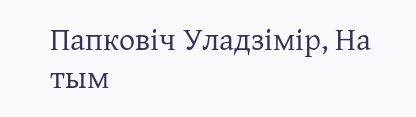Папковіч Уладзімір, На тым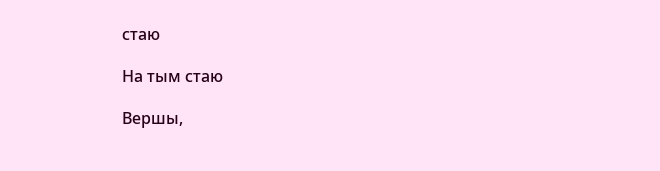стаю

На тым стаю

Вершы,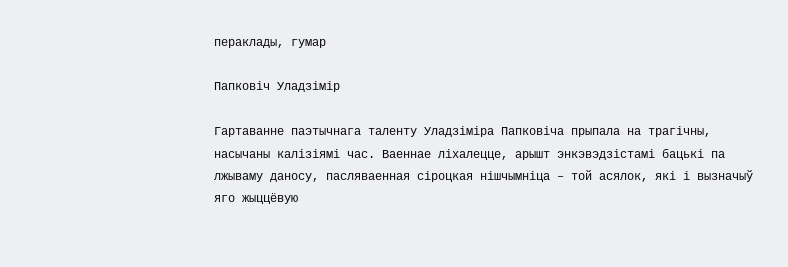пераклады, гумар

Папковіч Уладзімір

Гартаванне паэтычнага таленту Уладзіміра Папковіча прыпала на трагічны, насычаны калізіямі час. Ваеннае ліхалецце, арышт энкэвэдзістамі бацькі па лжываму даносу, пасляваенная сіроцкая нішчымніца – той асялок, які і вызначыў яго жыццёвую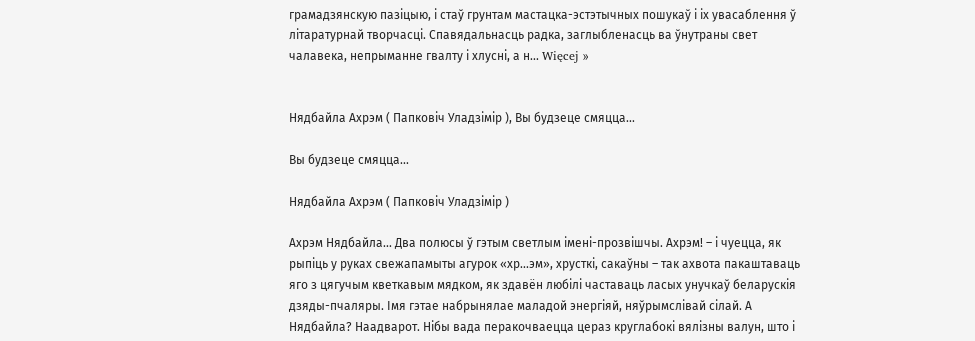грамадзянскую пазіцыю, і стаў грунтам мастацка-эстэтычных пошукаў і іх увасаблення ў літаратурнай творчасці. Спавядальнасць радка, заглыбленасць ва ўнутраны свет чалавека, непрыманне гвалту і хлусні, а н... Więcej »


Нядбайла Ахрэм ( Папковіч Уладзімір ), Вы будзеце смяцца...

Вы будзеце смяцца...

Нядбайла Ахрэм ( Папковіч Уладзімір )

Ахрэм Нядбайла... Два полюсы ў гэтым светлым імені-прозвішчы. Ахрэм! – і чуецца, як рыпіць у руках свежапамыты агурок «хр...эм», хрусткі, сакаўны – так ахвота пакаштаваць яго з цягучым кветкавым мядком, як здавён любілі частаваць ласых унучкаў беларускія дзяды-пчаляры. Імя гэтае набрынялае маладой энергіяй, няўрымслівай сілай. А Нядбайла? Наадварот. Нібы вада перакочваецца цераз круглабокі вялізны валун, што і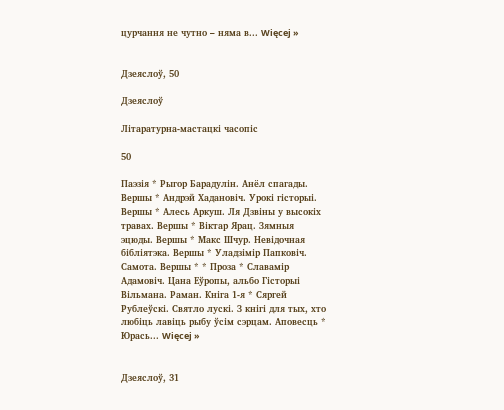цурчання не чутно – няма в... Więcej »


Дзеяслоў, 50

Дзеяслоў

Літаратурна-мастацкі часопіс

50

Паэзія * Рыгор Барадулін. Анёл спагады. Вершы * Андрэй Хадановіч. Урокі гісторыі. Вершы * Алесь Аркуш. Ля Дзвіны у высокіх травах. Вершы * Віктар Ярац. Зямныя эцюды. Вершы * Макс Шчур. Невідочная бібліятэка. Вершы * Уладзімір Папковіч. Самота. Вершы * * Проза * Славамір Адамовіч. Цана Еўропы, альбо Гісторыі Вільмана. Раман. Кніга 1-я * Сяргей Рублеўскі. Святло лускі. З кнігі для тых, хто любіць лавіць рыбу ўсім сэрцам. Аповесць * Юрась... Więcej »


Дзеяслоў, 31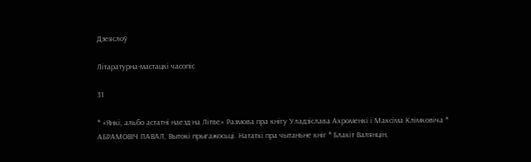Дзеяслоў

Літаратурна-мастацкі часопіс

31

* «Янкі, альбо астатні наезд на Літве» Размова пра кнігу Уладзіслава Ахроменкі і Максіма Клімковіча * АБРАМОВІЧ ПАВАЛ, Вытокі прыгажосьці. Нататкі пра чытаньне кніг * Блакіт Валянцін,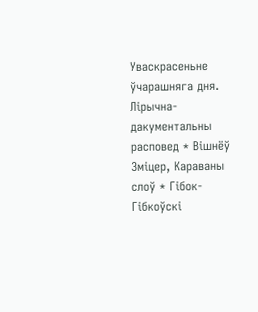Уваскрасеньне ўчарашняга дня. Лірычна-дакументальны расповед * Вішнёў Зміцер, Караваны слоў * Гібок-Гібкоўскі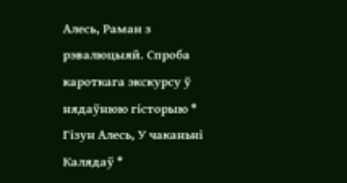Алесь, Раман з рэвалюцыяй. Спроба кароткага экскурсу ў нядаўнюю гісторыю * Гізун Алесь, У чаканьні Калядаў *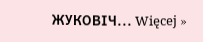ЖУКОВІЧ... Więcej »